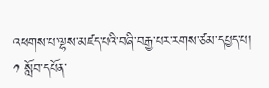འཕགས་པ་ལྷས་མཛད་པའི་བཞི་བརྒྱ་པར་རགས་ཙམ་དཔྱད་པ།
༡ སློབ་དཔོན་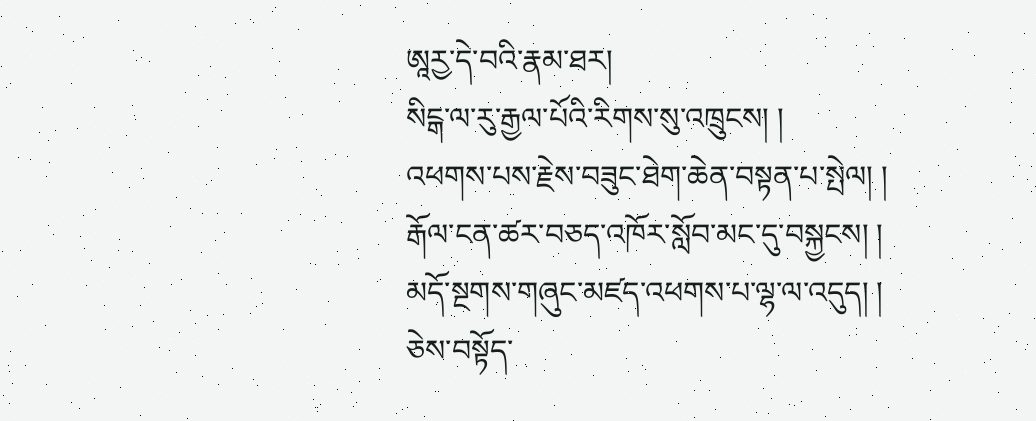ཨཱརྱ་དེ་བའི་རྣམ་ཐར།
སིངྒ་ལ་རུ་རྒྱལ་པོའི་རིགས་སུ་འཁྲུངས། །
འཕགས་པས་རྗེས་བཟུང་ཐེག་ཆེན་བསྟན་པ་སྤེལ། །
རྒོལ་ངན་ཚར་བཅད་འཁོར་སློབ་མང་དུ་བསྐྱངས། །
མདོ་སྔགས་གཞུང་མཛད་འཕགས་པ་ལྷ་ལ་འདུད། །
ཅེས་བསྟོད་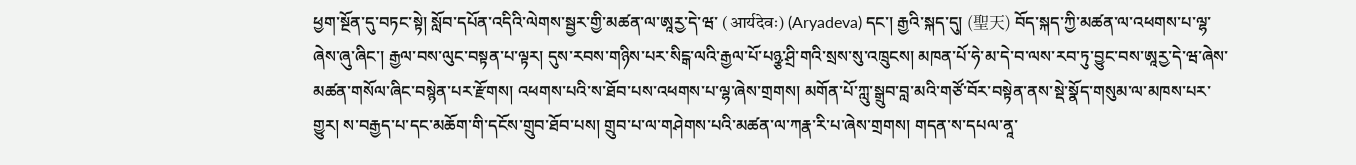ཕྱག་སྔོན་དུ་བཏང་སྟེ། སློབ་དཔོན་འདིའི་ལེགས་སྦྱར་གྱི་མཚན་ལ་ཨཱརྱ་དེ་ཝ་ (आर्यदेवः) (Aryadeva) དང་། རྒྱའི་སྐད་དུ། (聖天) བོད་སྐད་ཀྱི་མཚན་ལ་འཕགས་པ་ལྷ་ཞེས་ཞུ་ཞིང་། རྒྱལ་བས་ལུང་བསྟན་པ་ལྟར། དུས་རབས་གཉིས་པར་སིངྒ་ལའི་རྒྱལ་པོ་པཉྩ་ཤྲི་གའི་སྲས་སུ་འཁྲུངས། མཁན་པོ་ཧེ་མ་དེ་བ་ལས་རབ་ཏུ་བྱུང་བས་ཨཱརྱ་དེ་ཝ་ཞེས་མཚན་གསོལ་ཞིང་བསྙེན་པར་རྫོགས། འཕགས་པའི་ས་ཐོབ་པས་འཕགས་པ་ལྷ་ཞེས་གྲགས། མགོན་པོ་ཀླུ་སྒྲུབ་བླ་མའི་གཙོ་བོར་བསྟེན་ནས་སྡེ་སྣོད་གསུམ་ལ་མཁས་པར་གྱུར། ས་བརྒྱད་པ་དང་མཆོག་གི་དངོས་གྲུབ་ཐོབ་པས། གྲུབ་པ་ལ་གཤེགས་པའི་མཚན་ལ་ཀརྣ་རི་པ་ཞེས་གྲགས། གདན་ས་དཔལ་ནཱ་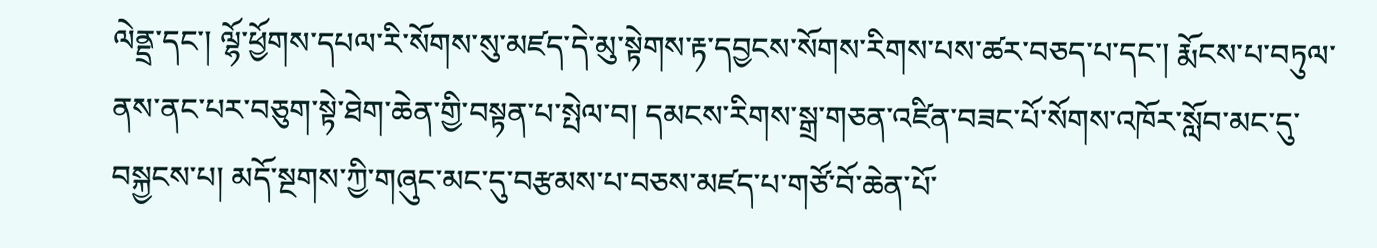ལེནྡྲ་དང་། ལྷོ་ཕྱོགས་དཔལ་རི་སོགས་སུ་མཛད་དེ་མུ་སྟེགས་རྟ་དབྱངས་སོགས་རིགས་པས་ཚར་བཅད་པ་དང་། རྨོངས་པ་བཏུལ་ནས་ནང་པར་བཅུག་སྟེ་ཐེག་ཆེན་གྱི་བསྟན་པ་སྤེལ་བ། དམངས་རིགས་སྒྲ་གཅན་འཛིན་བཟང་པོ་སོགས་འཁོར་སློབ་མང་དུ་བསྐྱངས་པ། མདོ་སྔགས་ཀྱི་གཞུང་མང་དུ་བརྩམས་པ་བཅས་མཛད་པ་གཙོ་བོ་ཆེན་པོ་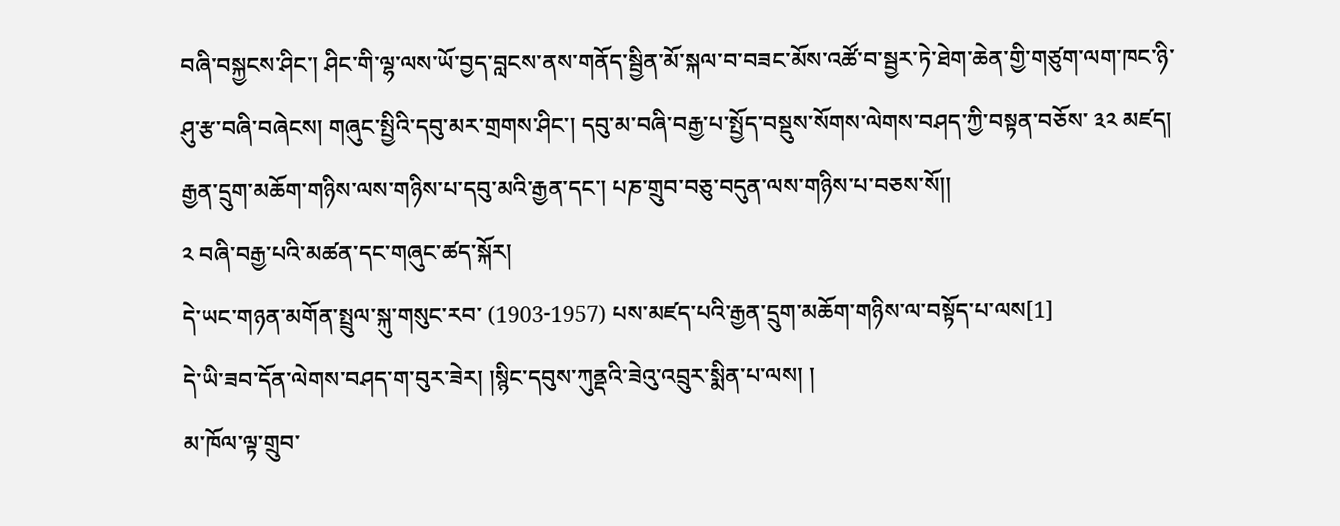བཞི་བསྐྱངས་ཤིང་། ཤིང་གི་ལྷ་ལས་ཡོ་བྱད་བླངས་ནས་གནོད་སྦྱིན་མོ་སྐལ་བ་བཟང་མོས་འཚོ་བ་སྦྱར་ཏེ་ཐེག་ཆེན་གྱི་གཙུག་ལག་ཁང་ཉི་ཤུ་རྩ་བཞི་བཞེངས། གཞུང་སྤྱིའི་དབུ་མར་གྲགས་ཤིང་། དབུ་མ་བཞི་བརྒྱ་པ་སྤྱོད་བསྡུས་སོགས་ལེགས་བཤད་ཀྱི་བསྟན་བཅོས་ ༣༢ མཛད། རྒྱན་དྲུག་མཆོག་གཉིས་ལས་གཉིས་པ་དབུ་མའི་རྒྱན་དང་། པཎ་གྲུབ་བཅུ་བདུན་ལས་གཉིས་པ་བཅས་སོ།།
༢ བཞི་བརྒྱ་པའི་མཚན་དང་གཞུང་ཚད་སྐོར།
དེ་ཡང་གཉན་མགོན་སྤྲུལ་སྐུ་གསུང་རབ་ (1903-1957) པས་མཛད་པའི་རྒྱན་དྲུག་མཆོག་གཉིས་ལ་བསྟོད་པ་ལས[1]
དེ་ཡི་ཟབ་དོན་ལེགས་བཤད་ག་བུར་ཟེར། །སྙིང་དབུས་ཀུནྡའི་ཟེའུ་འབྲུར་སྨིན་པ་ལས། །
མ་ཁོལ་ལྟ་གྲུབ་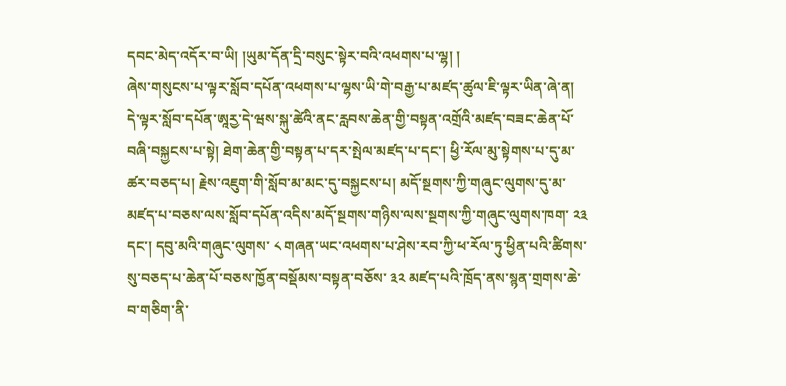དབང་མེད་འདོར་བ་ཡི། །ཡུམ་དོན་དྲི་བསུང་སྟེར་བའི་འཕགས་པ་ལྷ། །
ཞེས་གསུངས་པ་ལྟར་སློབ་དཔོན་འཕགས་པ་ལྷས་ཡི་གེ་བརྒྱ་པ་མཛད་ཚུལ་ཇི་ལྟར་ཡིན་ཞེ་ན། དེ་ལྟར་སློབ་དཔོན་ཨཱརྱ་དེ་ཝས་སྐུ་ཚེའི་ནང་རླབས་ཆེན་གྱི་བསྟན་འགྲོའི་མཛད་བཟང་ཆེན་པོ་བཞི་བསྐྱངས་པ་སྟེ། ཐེག་ཆེན་གྱི་བསྟན་པ་དར་སྤེལ་མཛད་པ་དང་། ཕྱི་རོལ་མུ་སྟེགས་པ་དུ་མ་ཚར་བཅད་པ། རྗེས་འཇུག་གི་སློབ་མ་མང་དུ་བསྐྱངས་པ། མདོ་སྔགས་ཀྱི་གཞུང་ལུགས་དུ་མ་མཛད་པ་བཅས་ལས་སློབ་དཔོན་འདིས་མདོ་སྔགས་གཉིས་ལས་སྔགས་ཀྱི་གཞུང་ལུགས་ཁག་ ༢༣ དང་། དབུ་མའི་གཞུང་ལུགས་ ༨ གཞན་ཡང་འཕགས་པ་ཤེས་རབ་ཀྱི་ཕ་རོལ་ཏུ་ཕྱིན་པའི་ཚིགས་སུ་བཅད་པ་ཆེན་པོ་བཅས་ཁྱོན་བསྡོམས་བསྟན་བཅོས་ ༣༢ མཛད་པའི་ཁྲོད་ནས་སྙན་གྲགས་ཆེ་བ་གཅིག་ནི་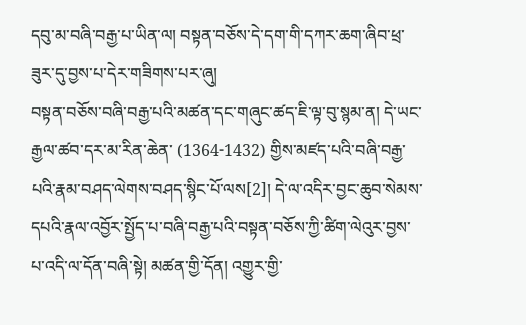དབུ་མ་བཞི་བརྒྱ་པ་ཡིན་ལ། བསྟན་བཅོས་དེ་དག་གི་དཀར་ཆག་ཞིབ་ཕྲ་ཟུར་དུ་བྱས་པ་དེར་གཟིགས་པར་ཞུ།
བསྟན་བཅོས་བཞི་བརྒྱ་པའི་མཚན་དང་གཞུང་ཚད་ཇི་ལྟ་བུ་སྙམ་ན། དེ་ཡང་རྒྱལ་ཚབ་དར་མ་རིན་ཆེན་ (1364-1432) གྱིས་མཛད་པའི་བཞི་བརྒྱ་པའི་རྣམ་བཤད་ལེགས་བཤད་སྙིང་པོ་ལས[2]། དེ་ལ་འདིར་བྱང་ཆུབ་སེམས་དཔའི་རྣལ་འབྱོར་སྤྱོད་པ་བཞི་བརྒྱ་པའི་བསྟན་བཅོས་ཀྱི་ཚིག་ལེའུར་བྱས་པ་འདི་ལ་དོན་བཞི་སྟེ། མཚན་གྱི་དོན། འགྱུར་གྱི་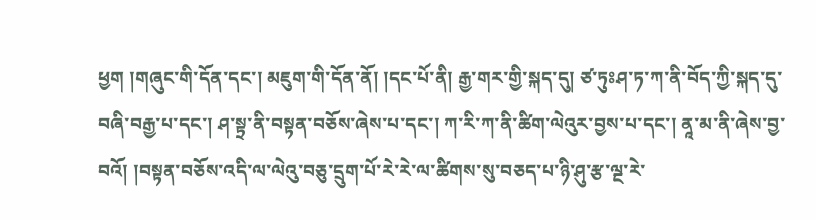ཕྱག །གཞུང་གི་དོན་དང་། མཇུག་གི་དོན་ནོ། །དང་པོ་ནི། རྒྱ་གར་གྱི་སྐད་དུ། ཙ་ཏུཿཤ་ཏ་ཀ་ནི་བོད་ཀྱི་སྐད་དུ་བཞི་བརྒྱ་པ་དང་། ཤ་སྟྲ་ནི་བསྟན་བཅོས་ཞེས་པ་དང་། ཀ་རི་ཀ་ནི་ཚིག་ལེའུར་བྱས་པ་དང་། ནཱ་མ་ནི་ཞེས་བྱ་བའོ། །བསྟན་བཅོས་འདི་ལ་ལེའུ་བཅུ་དྲུག་པོ་རེ་རེ་ལ་ཚིགས་སུ་བཅད་པ་ཉི་ཤུ་རྩ་ལྔ་རེ་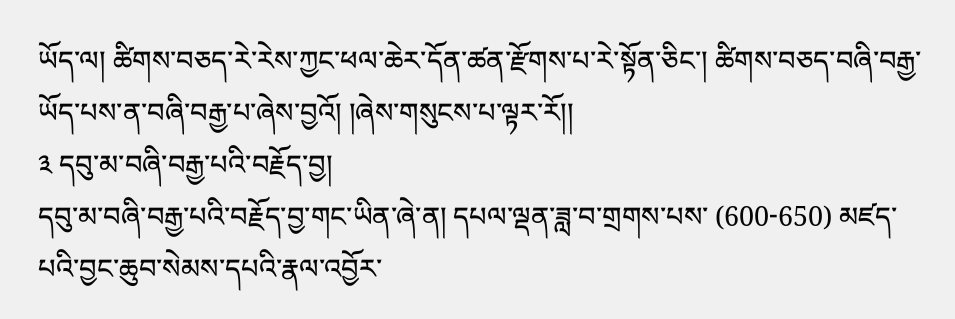ཡོད་ལ། ཚིགས་བཅད་རེ་རེས་ཀྱང་ཕལ་ཆེར་དོན་ཚན་རྫོགས་པ་རེ་སྟོན་ཅིང་། ཚིགས་བཅད་བཞི་བརྒྱ་ཡོད་པས་ན་བཞི་བརྒྱ་པ་ཞེས་བྱའོ། །ཞེས་གསུངས་པ་ལྟར་རོ།།
༣ དབུ་མ་བཞི་བརྒྱ་པའི་བརྗོད་བྱ།
དབུ་མ་བཞི་བརྒྱ་པའི་བརྗོད་བྱ་གང་ཡིན་ཞེ་ན། དཔལ་ལྡན་ཟླ་བ་གྲགས་པས་ (600-650) མཛད་པའི་བྱང་ཆུབ་སེམས་དཔའི་རྣལ་འབྱོར་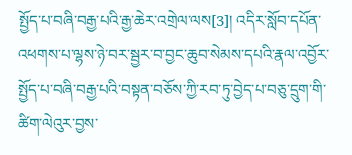སྤྱོད་པ་བཞི་བརྒྱ་པའི་རྒྱ་ཆེར་འགྲེལ་ལས[3]། འདིར་སློབ་དཔོན་འཕགས་པ་ལྷས་ཉེ་བར་སྦྱར་བ་བྱང་ཆུབ་སེམས་དཔའི་རྣལ་འབྱོར་སྤྱོད་པ་བཞི་བརྒྱ་པའི་བསྟན་བཅོས་ཀྱི་རབ་ཏུ་བྱེད་པ་བཅུ་དྲུག་གི་ཚིག་ལེའུར་བྱས་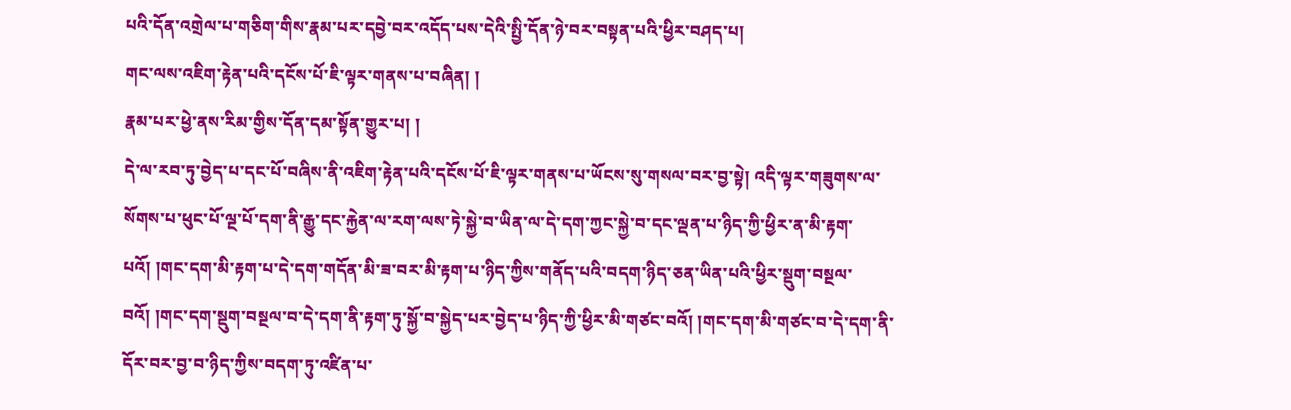པའི་དོན་འགྲེལ་པ་གཅིག་གིས་རྣམ་པར་དབྱེ་བར་འདོད་པས་དེའི་སྤྱི་དོན་ཉེ་བར་བསྟན་པའི་ཕྱིར་བཤད་པ།
གང་ལས་འཇིག་རྟེན་པའི་དངོས་པོ་ཇི་ལྟར་གནས་པ་བཞིན། །
རྣམ་པར་ཕྱེ་ནས་རིམ་གྱིས་དོན་དམ་སྟོན་གྱུར་པ། །
དེ་ལ་རབ་ཏུ་བྱེད་པ་དང་པོ་བཞིས་ནི་འཇིག་རྟེན་པའི་དངོས་པོ་ཇི་ལྟར་གནས་པ་ཡོངས་སུ་གསལ་བར་བྱ་སྟེ། འདི་ལྟར་གཟུགས་ལ་སོགས་པ་ཕུང་པོ་ལྔ་པོ་དག་ནི་རྒྱུ་དང་རྐྱེན་ལ་རག་ལས་ཏེ་སྐྱེ་བ་ཡིན་ལ་དེ་དག་ཀྱང་སྐྱེ་བ་དང་ལྡན་པ་ཉིད་ཀྱི་ཕྱིར་ན་མི་རྟག་པའོ། །གང་དག་མི་རྟག་པ་དེ་དག་གདོན་མི་ཟ་བར་མི་རྟག་པ་ཉིད་ཀྱིས་གནོད་པའི་བདག་ཉིད་ཅན་ཡིན་པའི་ཕྱིར་སྡུག་བསྔལ་བའོ། །གང་དག་སྡུག་བསྔལ་བ་དེ་དག་ནི་རྟག་ཏུ་སྐྱོ་བ་སྐྱེད་པར་བྱེད་པ་ཉིད་ཀྱི་ཕྱིར་མི་གཙང་བའོ། །གང་དག་མི་གཙང་བ་དེ་དག་ནི་དོར་བར་བྱ་བ་ཉིད་ཀྱིས་བདག་ཏུ་འཛིན་པ་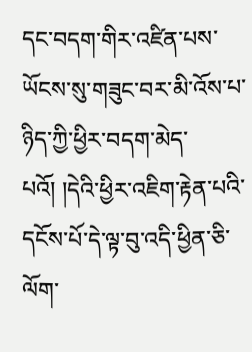དང་བདག་གིར་འཛིན་པས་ཡོངས་སུ་གཟུང་བར་མི་འོས་པ་ཉིད་ཀྱི་ཕྱིར་བདག་མེད་པའོ། །དེའི་ཕྱིར་འཇིག་རྟེན་པའི་དངོས་པོ་དེ་ལྟ་བུ་འདི་ཕྱིན་ཅི་ལོག་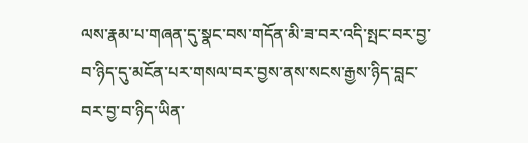ལས་རྣམ་པ་གཞན་དུ་སྣང་བས་གདོན་མི་ཟ་བར་འདི་སྤང་བར་བྱ་བ་ཉིད་དུ་མངོན་པར་གསལ་བར་བྱས་ནས་སངས་རྒྱས་ཉིད་བླང་བར་བྱ་བ་ཉིད་ཡིན་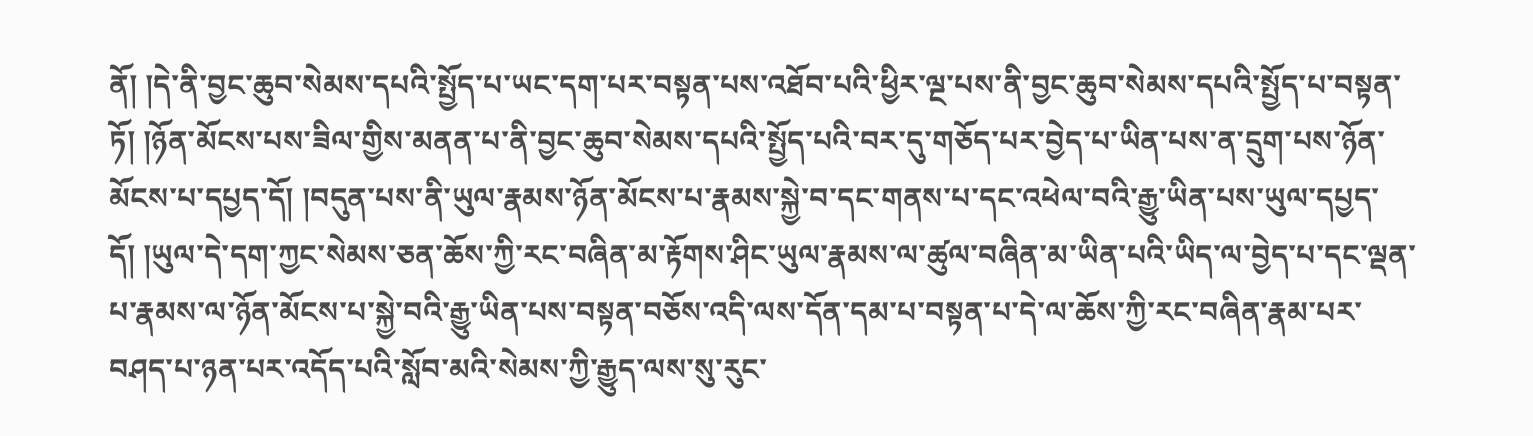ནོ། །དེ་ནི་བྱང་ཆུབ་སེམས་དཔའི་སྤྱོད་པ་ཡང་དག་པར་བསྟན་པས་འཐོབ་པའི་ཕྱིར་ལྔ་པས་ནི་བྱང་ཆུབ་སེམས་དཔའི་སྤྱོད་པ་བསྟན་ཏོ། །ཉོན་མོངས་པས་ཟིལ་གྱིས་མནན་པ་ནི་བྱང་ཆུབ་སེམས་དཔའི་སྤྱོད་པའི་བར་དུ་གཅོད་པར་བྱེད་པ་ཡིན་པས་ན་དྲུག་པས་ཉོན་མོངས་པ་དཔྱད་དོ། །བདུན་པས་ནི་ཡུལ་རྣམས་ཉོན་མོངས་པ་རྣམས་སྐྱེ་བ་དང་གནས་པ་དང་འཕེལ་བའི་རྒྱུ་ཡིན་པས་ཡུལ་དཔྱད་དོ། །ཡུལ་དེ་དག་ཀྱང་སེམས་ཅན་ཆོས་ཀྱི་རང་བཞིན་མ་རྟོགས་ཤིང་ཡུལ་རྣམས་ལ་ཚུལ་བཞིན་མ་ཡིན་པའི་ཡིད་ལ་བྱེད་པ་དང་ལྡན་པ་རྣམས་ལ་ཉོན་མོངས་པ་སྐྱེ་བའི་རྒྱུ་ཡིན་པས་བསྟན་བཅོས་འདི་ལས་དོན་དམ་པ་བསྟན་པ་དེ་ལ་ཆོས་ཀྱི་རང་བཞིན་རྣམ་པར་བཤད་པ་ཉན་པར་འདོད་པའི་སློབ་མའི་སེམས་ཀྱི་རྒྱུད་ལས་སུ་རུང་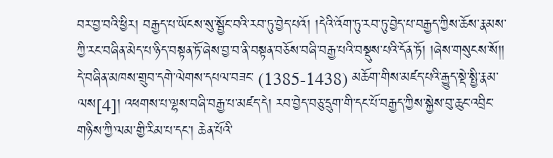བར་བྱ་བའི་ཕྱིར། བརྒྱད་པ་ཡོངས་སུ་སྦྱོང་བའི་རབ་ཏུ་བྱེད་པའོ། །དེའི་འོག་ཏུ་རབ་ཏུ་བྱེད་པ་བརྒྱད་ཀྱིས་ཆོས་རྣམས་ཀྱི་རང་བཞིན་མེད་པ་ཉིད་བསྟན་ཏོ་ཞེས་བྱ་བ་ནི་བསྟན་བཅོས་བཞི་བརྒྱ་པའི་བསྡུས་པའི་དོན་ཏོ། །ཞེས་གསུངས་སོ།།
དེ་བཞིན་མཁས་གྲུབ་དགེ་ལེགས་དཔལ་བཟང་ (1385-1438) མཆོག་གིས་མཛད་པའི་རྒྱུད་སྡེ་སྤྱི་རྣམ་ལས[4]། འཕགས་པ་ལྷས་བཞི་བརྒྱ་པ་མཛད་དེ། རབ་བྱེད་བཅུ་དྲུག་གི་དང་པོ་བརྒྱད་ཀྱིས་སྐྱེས་བུ་ཆུང་འབྲིང་གཉིས་ཀྱི་ལམ་གྱི་རིམ་པ་དང་། ཆེན་པོའི་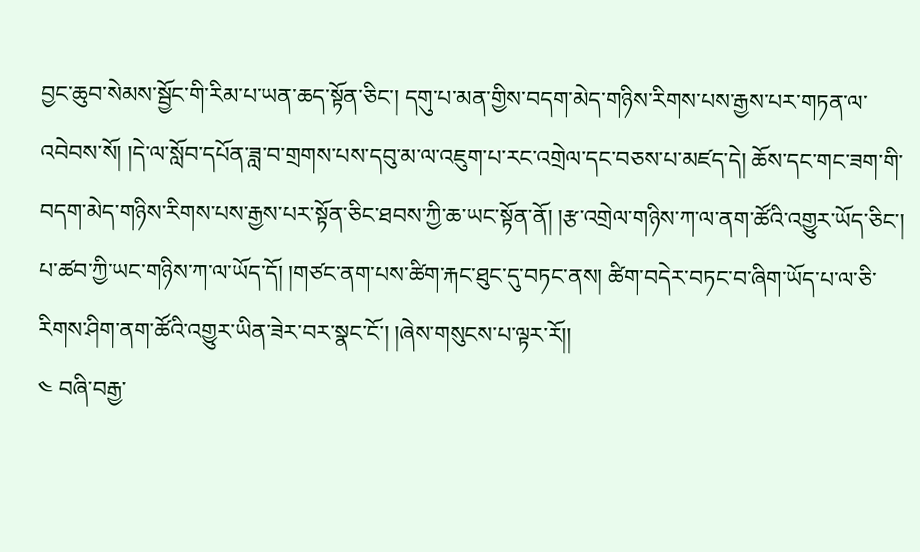བྱང་ཆུབ་སེམས་སྦྱོང་གི་རིམ་པ་ཡན་ཆད་སྟོན་ཅིང་། དགུ་པ་མན་གྱིས་བདག་མེད་གཉིས་རིགས་པས་རྒྱས་པར་གཏན་ལ་འབེབས་སོ། །དེ་ལ་སློབ་དཔོན་ཟླ་བ་གྲགས་པས་དབུ་མ་ལ་འཇུག་པ་རང་འགྲེལ་དང་བཅས་པ་མཛད་དེ། ཆོས་དང་གང་ཟག་གི་བདག་མེད་གཉིས་རིགས་པས་རྒྱས་པར་སྟོན་ཅིང་ཐབས་ཀྱི་ཆ་ཡང་སྟོན་ནོ། །རྩ་འགྲེལ་གཉིས་ཀ་ལ་ནག་ཚོའི་འགྱུར་ཡོད་ཅིང་། པ་ཚབ་ཀྱི་ཡང་གཉིས་ཀ་ལ་ཡོད་དོ། །གཙང་ནག་པས་ཚིག་རྐང་ཐུང་དུ་བཏང་ནས། ཚིག་བདེར་བཏང་བ་ཞིག་ཡོད་པ་ལ་ཅི་རིགས་ཤིག་ནག་ཚོའི་འགྱུར་ཡིན་ཟེར་བར་སྣང་ངོ་། །ཞེས་གསུངས་པ་ལྟར་རོ།།
༤ བཞི་བརྒྱ་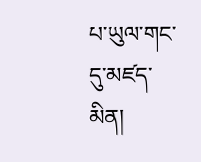པ་ཡུལ་གང་དུ་མཛད་མིན།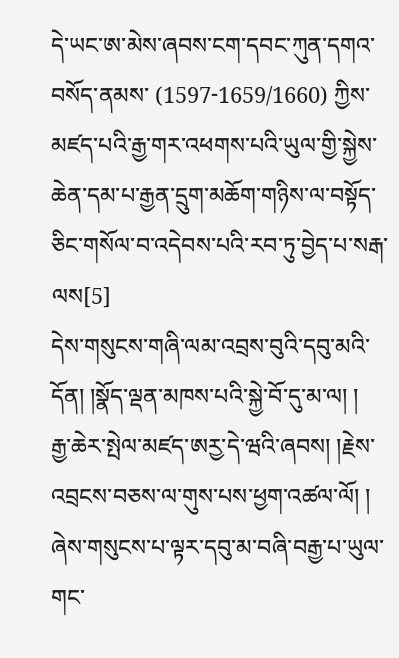དེ་ཡང་ཨ་མེས་ཞབས་ངག་དབང་ཀུན་དགའ་བསོད་ནམས་ (1597-1659/1660) ཀྱིས་མཛད་པའི་རྒྱ་གར་འཕགས་པའི་ཡུལ་གྱི་སྐྱེས་ཆེན་དམ་པ་རྒྱན་དྲུག་མཆོག་གཉིས་ལ་བསྟོད་ཅིང་གསོལ་བ་འདེབས་པའི་རབ་ཏུ་བྱེད་པ་སརྒ་ལས[5]
དེས་གསུངས་གཞི་ལམ་འབྲས་བུའི་དབུ་མའི་དོན། །སྣོད་ལྡན་མཁས་པའི་སྐྱེ་བོ་དུ་མ་ལ། །
རྒྱ་ཆེར་སྤེལ་མཛད་ཨརྱ་དེ་ཝའི་ཞབས། །རྗེས་འབྲངས་བཅས་ལ་གུས་པས་ཕྱག་འཚལ་ལོ། །
ཞེས་གསུངས་པ་ལྟར་དབུ་མ་བཞི་བརྒྱ་པ་ཡུལ་གང་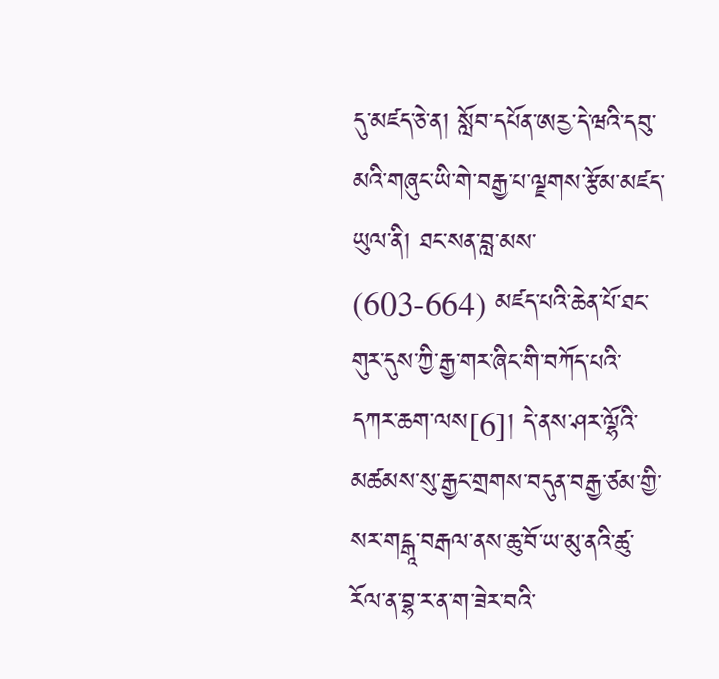དུ་མཛད་ཅེ་ན། སློབ་དཔོན་ཨརྱ་དེ་ཝའི་དབུ་མའི་གཞུང་ཡི་གེ་བརྒྱ་པ་ལྗགས་རྩོམ་མཛད་ཡུལ་ནི། ཐང་སན་བླ་མས་ (603-664) མཛད་པའི་ཆེན་པོ་ཐང་གུར་དུས་ཀྱི་རྒྱ་གར་ཞིང་གི་བཀོད་པའི་དཀར་ཆག་ལས[6]། དེ་ནས་ཤར་ལྷོའི་མཚམས་སུ་རྒྱང་གྲགས་བདུན་བརྒྱ་ཙམ་གྱི་སར་གངྒཱ་བརྒལ་ནས་ཆུ་བོ་ཡ་མུ་ནའི་ཚུ་རོལ་ན་བྷ་ར་ན་ག་ཟེར་བའི་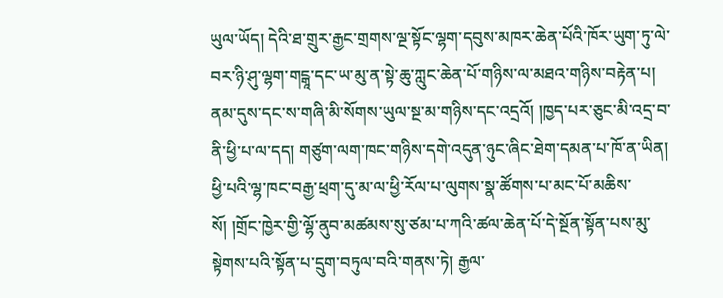ཡུལ་ཡོད། དེའི་ཐ་གྲུར་རྒྱང་གྲགས་ལྔ་སྟོང་ལྷག་དབུས་མཁར་ཆེན་པོའི་ཁོར་ཡུག་ཏུ་ལེ་བར་ཉི་ཤུ་ལྷག་གངྒཱ་དང་ཡ་མུ་ན་སྟེ་ཆུ་ཀླུང་ཆེན་པོ་གཉིས་ལ་མཐའ་གཉིས་བརྟེན་པ། ནམ་དུས་དང་ས་གཞི་མི་སོགས་ཡུལ་སྔ་མ་གཉིས་དང་འདྲའོ། །ཁྱད་པར་ཅུང་མི་འདྲ་བ་ནི་ཕྱི་པ་ལ་དད། གཙུག་ལག་ཁང་གཉིས་དགེ་འདུན་ཉུང་ཞིང་ཐེག་དམན་པ་ཁོ་ན་ཡིན། ཕྱི་པའི་ལྷ་ཁང་བརྒྱ་ཕྲག་དུ་མ་ལ་ཕྱི་རོལ་པ་ལུགས་སྣ་ཚོགས་པ་མང་པོ་མཆིས་སོ། །གྲོང་ཁྱེར་གྱི་ལྷོ་ནུབ་མཚམས་སུ་ཙམ་པ་ཀའི་ཚལ་ཆེན་པོ་དེ་སྔོན་སྟོན་པས་མུ་སྟེགས་པའི་སྟོན་པ་དྲུག་བཏུལ་བའི་གནས་ཏེ། རྒྱལ་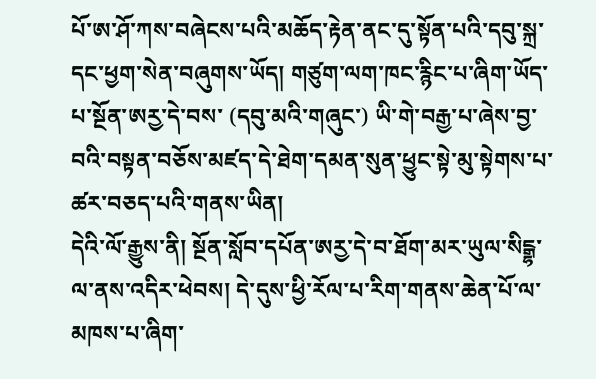པོ་ཨ་ཤོ་ཀས་བཞེངས་པའི་མཆོད་རྟེན་ནང་དུ་སྟོན་པའི་དབུ་སྐྲ་དང་ཕྱག་སེན་བཞུགས་ཡོད། གཙུག་ལག་ཁང་རྙིང་པ་ཞིག་ཡོད་པ་སྔོན་ཨརྱ་དེ་བས་ (དབུ་མའི་གཞུང་) ཡི་གེ་བརྒྱ་པ་ཞེས་བྱ་བའི་བསྟན་བཅོས་མཛད་དེ་ཐེག་དམན་སུན་ཕྱུང་སྟེ་མུ་སྟེགས་པ་ཚར་བཅད་པའི་གནས་ཡིན།
དེའི་ལོ་རྒྱུས་ནི། སྔོན་སློབ་དཔོན་ཨརྱ་དེ་བ་ཐོག་མར་ཡུལ་སིངྒྷ་ལ་ནས་འདིར་ཕེབས། དེ་དུས་ཕྱི་རོལ་པ་རིག་གནས་ཆེན་པོ་ལ་མཁས་པ་ཞིག་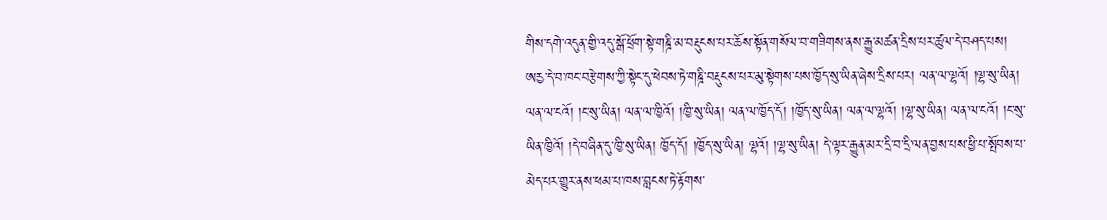གིས་དགེ་འདུན་གྱི་འདུ་སྒོ་ཕྲོག་སྟེ་གཎྜི་མ་བརྡུངས་པར་ཆོས་སྟོན་གསོལ་བ་གཟིགས་ནས་རྒྱུ་མཚན་དྲིས་པར་ཚུལ་དེ་བཤད་པས། ཨརྱ་དེ་བ་ཁང་བརྩེགས་ཀྱི་སྟེང་དུ་ཕེབས་ཏེ་གཎྜི་བརྡུངས་པར་མུ་སྟེགས་པས་ཁྱོད་སུ་ཡིན་ཞེས་དྲིས་པར། ལན་ལ་ལྷའོ། །ལྷ་སུ་ཡིན། ལན་ལ་ངའོ། །ང་སུ་ཡིན། ལན་ལ་ཁྱིའོ། །ཁྱི་སུ་ཡིན། ལན་ལ་ཁྱོད་དོ། །ཁྱོད་སུ་ཡིན། ལན་ལ་ལྷའོ། །ལྷ་སུ་ཡིན། ལན་ལ་ངའོ། །ང་སུ་ཡིན་ཁྱིའོ། །དེ་བཞིན་དུ་ཁྱི་སུ་ཡིན། ཁྱོད་དོ། །ཁྱོད་སུ་ཡིན། ལྷའོ། །ལྷ་སུ་ཡིན། དེ་ལྟར་རྒྱུན་མར་དྲི་བ་དྲི་ལན་བྱས་པས་ཕྱི་པ་སྤོབས་པ་མེད་པར་གྱུར་ནས་ཕམ་པ་ཁས་བླངས་ཏེ་རྟོགས་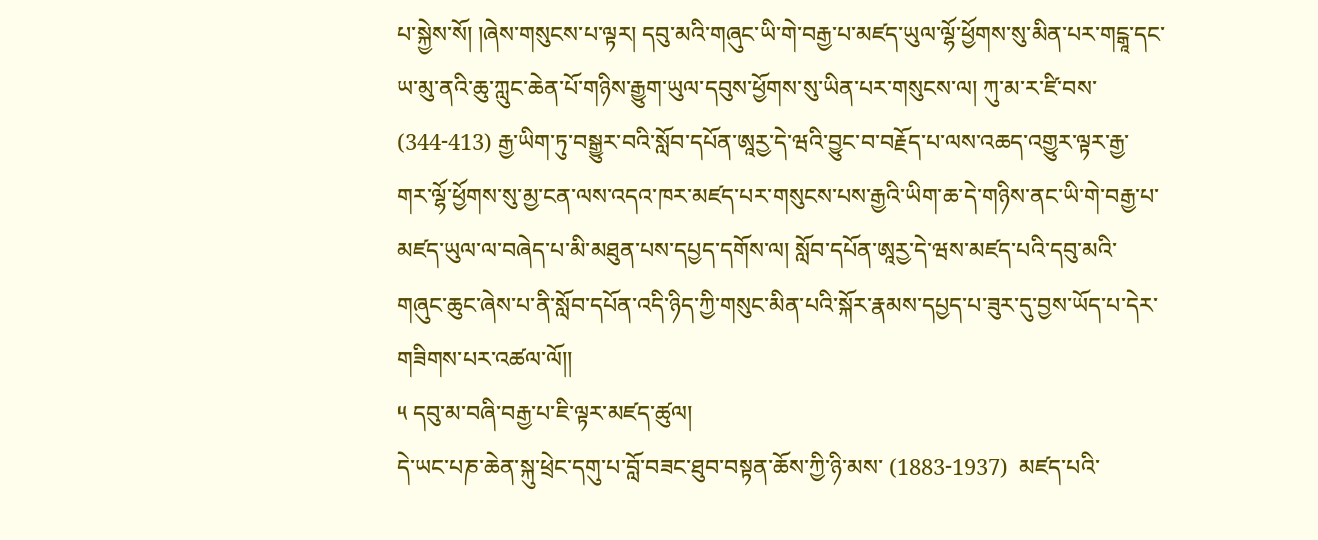པ་སྐྱེས་སོ། །ཞེས་གསུངས་པ་ལྟར། དབུ་མའི་གཞུང་ཡི་གེ་བརྒྱ་པ་མཛད་ཡུལ་ལྷོ་ཕྱོགས་སུ་མིན་པར་གངྒཱ་དང་ཡ་མུ་ནའི་ཆུ་ཀླུང་ཆེན་པོ་གཉིས་རྒྱུག་ཡུལ་དབུས་ཕྱོགས་སུ་ཡིན་པར་གསུངས་ལ། ཀུ་མ་ར་ཛི་བས་ (344-413) རྒྱ་ཡིག་ཏུ་བསྒྱུར་བའི་སློབ་དཔོན་ཨཱརྱ་དེ་ཝའི་བྱུང་བ་བརྗོད་པ་ལས་འཆད་འགྱུར་ལྟར་རྒྱ་གར་ལྷོ་ཕྱོགས་སུ་མྱ་ངན་ལས་འདའ་ཁར་མཛད་པར་གསུངས་པས་རྒྱའི་ཡིག་ཆ་དེ་གཉིས་ནང་ཡི་གེ་བརྒྱ་པ་མཛད་ཡུལ་ལ་བཞེད་པ་མི་མཐུན་པས་དཔྱད་དགོས་ལ། སློབ་དཔོན་ཨཱརྱ་དེ་ཝས་མཛད་པའི་དབུ་མའི་གཞུང་ཆུང་ཞེས་པ་ནི་སློབ་དཔོན་འདི་ཉིད་ཀྱི་གསུང་མིན་པའི་སྐོར་རྣམས་དཔྱད་པ་ཟུར་དུ་བྱས་ཡོད་པ་དེར་གཟིགས་པར་འཚལ་ལོ།།
༥ དབུ་མ་བཞི་བརྒྱ་པ་ཇི་ལྟར་མཛད་ཚུལ།
དེ་ཡང་པཎ་ཆེན་སྐུ་ཕྲེང་དགུ་པ་བློ་བཟང་ཐུབ་བསྟན་ཆོས་ཀྱི་ཉི་མས་ (1883-1937)  མཛད་པའི་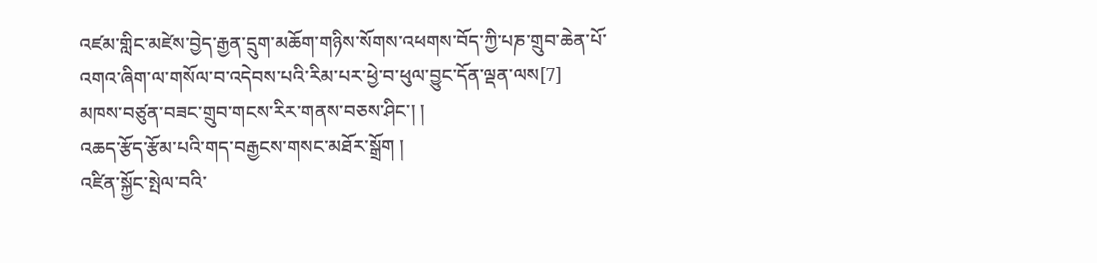འཛམ་གླིང་མཛེས་བྱེད་རྒྱན་དྲུག་མཆོག་གཉིས་སོགས་འཕགས་བོད་ཀྱི་པཎ་གྲུབ་ཆེན་པོ་འགའ་ཞིག་ལ་གསོལ་བ་འདེབས་པའི་རིམ་པར་ཕྱེ་བ་ཕུལ་བྱུང་དོན་ལྡན་ལས[7]
མཁས་བཙུན་བཟང་གྲུབ་གངས་རིར་གནས་བཅས་ཤིང་། །
འཆད་རྩོད་རྩོམ་པའི་གད་བརྒྱངས་གསང་མཐོར་སྒྲོག །
འཛིན་སྐྱོང་སྤེལ་བའི་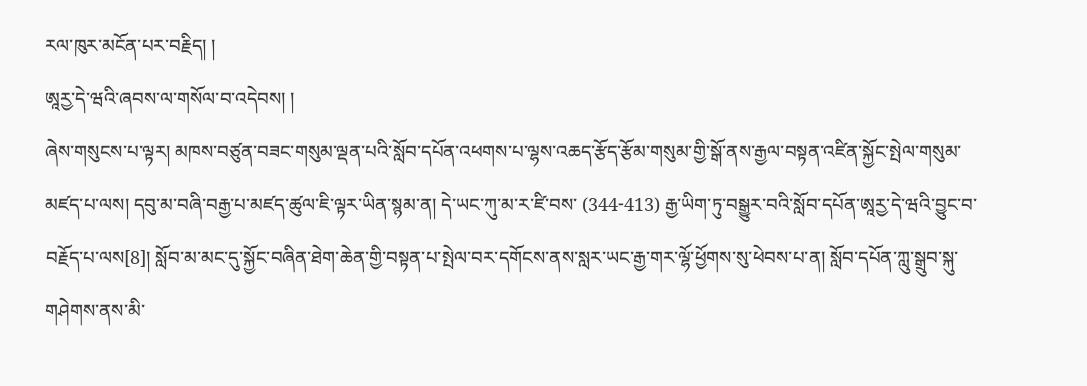རལ་ཁུར་མངོན་པར་བརྗིད། །
ཨཱརྱ་དེ་ཝའི་ཞབས་ལ་གསོལ་བ་འདེབས། །
ཞེས་གསུངས་པ་ལྟར། མཁས་བཙུན་བཟང་གསུམ་ལྡན་པའི་སློབ་དཔོན་འཕགས་པ་ལྷས་འཆད་རྩོད་རྩོམ་གསུམ་གྱི་སྒོ་ནས་རྒྱལ་བསྟན་འཛིན་སྐྱོང་སྤེལ་གསུམ་མཛད་པ་ལས། དབུ་མ་བཞི་བརྒྱ་པ་མཛད་ཚུལ་ཇི་ལྟར་ཡིན་སྙམ་ན། དེ་ཡང་ཀུ་མ་ར་ཛི་བས་ (344-413) རྒྱ་ཡིག་ཏུ་བསྒྱུར་བའི་སློབ་དཔོན་ཨཱརྱ་དེ་ཝའི་བྱུང་བ་བརྗོད་པ་ལས[8]། སློབ་མ་མང་དུ་སྐྱོང་བཞིན་ཐེག་ཆེན་གྱི་བསྟན་པ་སྤེལ་བར་དགོངས་ནས་སླར་ཡང་རྒྱ་གར་ལྷོ་ཕྱོགས་སུ་ཕེབས་པ་ན། སློབ་དཔོན་ཀླུ་སྒྲུབ་སྐུ་གཤེགས་ནས་མི་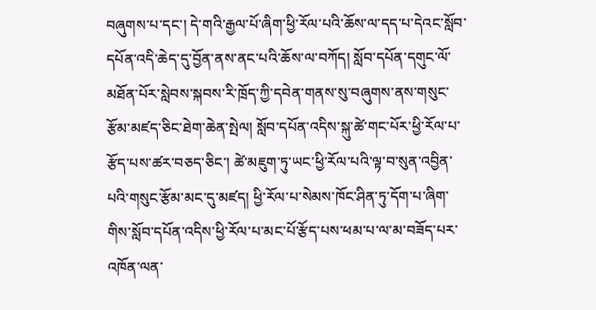བཞུགས་པ་དང་། དེ་གའི་རྒྱལ་པོ་ཞིག་ཕྱི་རོལ་པའི་ཆོས་ལ་དད་པ་དེའང་སློབ་དཔོན་འདི་ཆེད་དུ་བྱོན་ནས་ནང་པའི་ཆོས་ལ་བཀོད། སློབ་དཔོན་དགུང་ལོ་མཐོན་པོར་སླེབས་སྐབས་རི་ཁྲོད་ཀྱི་དབེན་གནས་སུ་བཞུགས་ནས་གསུང་རྩོམ་མཛད་ཅིང་ཐེག་ཆེན་སྤེལ། སློབ་དཔོན་འདིས་སྐུ་ཚེ་གང་པོར་ཕྱི་རོལ་པ་རྩོད་པས་ཚར་བཅད་ཅིང་། ཚེ་མཇུག་ཏུ་ཡང་ཕྱི་རོལ་པའི་ལྟ་བ་སུན་འབྱིན་པའི་གསུང་རྩོམ་མང་དུ་མཛད། ཕྱི་རོལ་པ་སེམས་ཁོང་ཤིན་ཏུ་དོག་པ་ཞིག་གིས་སློབ་དཔོན་འདིས་ཕྱི་རོལ་པ་མང་པོ་རྩོད་པས་ཕམ་པ་ལ་མ་བཟོད་པར་འཁོན་ལན་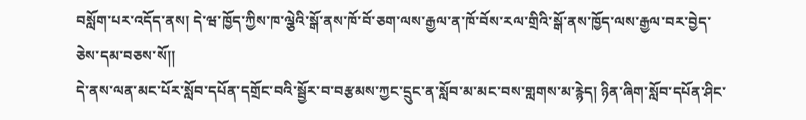བསློག་པར་འདོད་ནས། དེ་ཝ་ཁྱོད་ཀྱིས་ཁ་ལྕེའི་སྒོ་ནས་ཁོ་བོ་ཅག་ལས་རྒྱལ་ན་ཁོ་བོས་རལ་གྲིའི་སྒོ་ནས་ཁྱོད་ལས་རྒྱལ་བར་བྱེད་ཅེས་དམ་བཅས་སོ།།
དེ་ནས་ལན་མང་པོར་སློབ་དཔོན་དགྲོང་བའི་སྦྱོར་བ་བརྩམས་ཀྱང་དྲུང་ན་སློབ་མ་མང་བས་གླགས་མ་རྙེད། ཉིན་ཞིག་སློབ་དཔོན་ཤིང་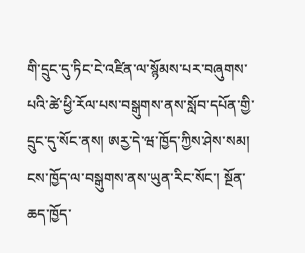གི་དྲུང་དུ་ཏིང་ངེ་འཛིན་ལ་སྙོམས་པར་བཞུགས་པའི་ཚེ་ཕྱི་རོལ་པས་བསྒུགས་ནས་སློབ་དཔོན་གྱི་དྲུང་དུ་སོང་ནས། ཨརྱ་དེ་ཝ་ཁྱོད་ཀྱིས་ཤེས་སམ། ངས་ཁྱོད་ལ་བསྒུགས་ནས་ཡུན་རིང་སོང་། སྔོན་ཆད་ཁྱོད་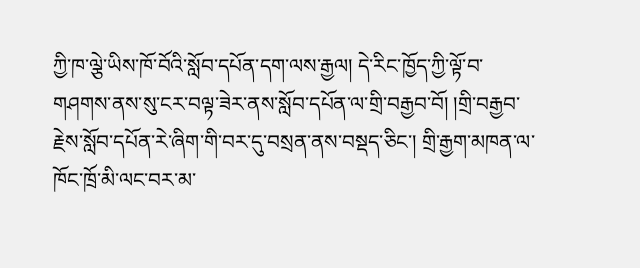ཀྱི་ཁ་ལྕེ་ཡིས་ཁོ་བོའི་སློབ་དཔོན་དག་ལས་རྒྱལ། དེ་རིང་ཁྱོད་ཀྱི་ལྟོ་བ་གཤགས་ནས་སུ་ངར་བལྟ་ཟེར་ནས་སློབ་དཔོན་ལ་གྲི་བརྒྱབ་བོ། །གྲི་བརྒྱབ་རྗེས་སློབ་དཔོན་རེ་ཞིག་གི་བར་དུ་བསྲན་ནས་བསྡད་ཅིང་། གྲི་རྒྱག་མཁན་ལ་ཁོང་ཁྲོ་མི་ལང་བར་མ་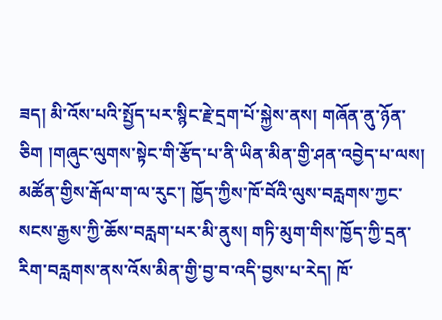ཟད། མི་འོས་པའི་སྤྱོད་པར་སྙིང་རྗེ་དྲག་པོ་སྐྱེས་ནས། གཞོན་ནུ་ཉོན་ཅིག །གཞུང་ལུགས་སྟེང་གི་རྩོད་པ་ནི་ཡིན་མིན་གྱི་ཤན་འབྱེད་པ་ལས། མཚོན་གྱིས་རྒོལ་ག་ལ་རུང་། ཁྱོད་ཀྱིས་ཁོ་བོའི་ལུས་བརླགས་ཀྱང་སངས་རྒྱས་ཀྱི་ཆོས་བརླག་པར་མི་ནུས། གཏི་མུག་གིས་ཁྱོད་ཀྱི་དྲན་རིག་བརླགས་ནས་འོས་མིན་གྱི་བྱ་བ་འདི་བྱས་པ་རེད། ཁོ་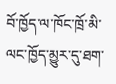བོ་ཁྱོད་ལ་ཁོང་ཁྲོ་མི་ལང་ཁྱོད་མྱུར་དུ་ཐག་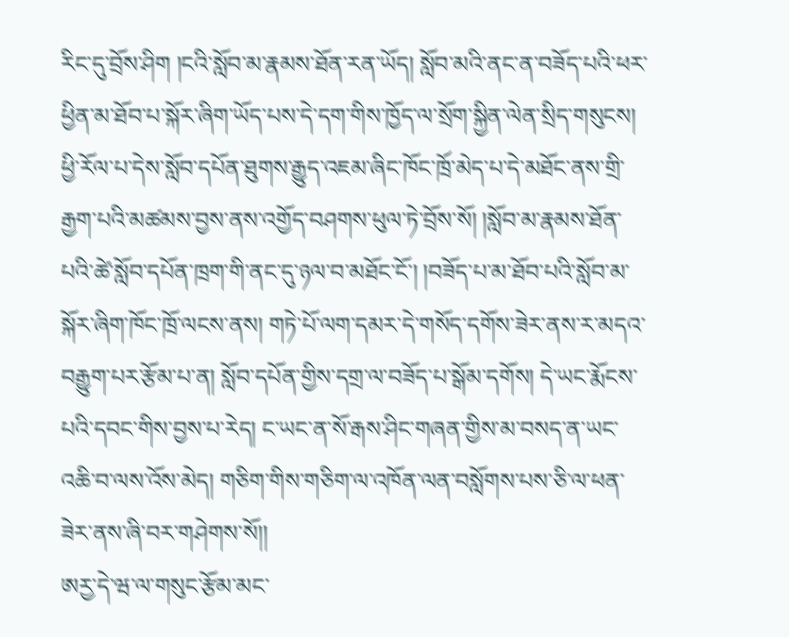རིང་དུ་བྲོས་ཤིག །ངའི་སློབ་མ་རྣམས་ཐོན་རན་ཡོད། སློབ་མའི་ནང་ན་བཟོད་པའི་ཕར་ཕྱིན་མ་ཐོབ་པ་སྐོར་ཞིག་ཡོད་པས་དེ་དག་གིས་ཁྱོད་ལ་སྲོག་སྐྱིན་ལེན་སྲིད་གསུངས། ཕྱི་རོལ་པ་དེས་སློབ་དཔོན་ཐུགས་རྒྱུད་འཇམ་ཞིང་ཁོང་ཁྲོ་མེད་པ་དེ་མཐོང་ནས་གྲི་རྒྱག་པའི་མཚམས་བྱས་ནས་འགྱོད་བཤགས་ཕུལ་ཏེ་བྲོས་སོ། །སློབ་མ་རྣམས་ཐོན་པའི་ཚེ་སློབ་དཔོན་ཁྲག་གི་ནང་དུ་ཉལ་བ་མཐོང་ངོ་། །བཟོད་པ་མ་ཐོབ་པའི་སློབ་མ་སྐོར་ཞིག་ཁོང་ཁྲོ་ལངས་ནས། གཏེ་པོ་ལག་དམར་དེ་གསོད་དགོས་ཟེར་ནས་ར་མདའ་བརྒྱུག་པར་རྩོམ་པ་ན། སློབ་དཔོན་གྱིས་དགྲ་ལ་བཟོད་པ་སྒོམ་དགོས། དེ་ཡང་རྨོངས་པའི་དབང་གིས་བྱས་པ་རེད། ང་ཡང་ན་སོ་རྒས་ཤིང་གཞན་གྱིས་མ་བསད་ན་ཡང་འཆི་བ་ལས་འོས་མེད། གཅིག་གིས་གཅིག་ལ་འཁོན་ལན་བསློགས་པས་ཅི་ལ་ཕན་ཟེར་ནས་ཞི་བར་གཤེགས་སོ།།
ཨརྱ་དེ་ཝ་ལ་གསུང་རྩོམ་མང་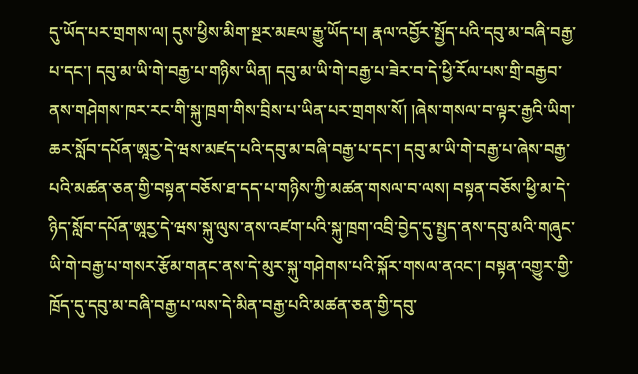དུ་ཡོད་པར་གྲགས་ལ། དུས་ཕྱིས་མིག་སྔར་མཇལ་རྒྱུ་ཡོད་པ། རྣལ་འབྱོར་སྤྱོད་པའི་དབུ་མ་བཞི་བརྒྱ་པ་དང་། དབུ་མ་ཡི་གེ་བརྒྱ་པ་གཉིས་ཡིན། དབུ་མ་ཡི་གེ་བརྒྱ་པ་ཟེར་བ་དེ་ཕྱི་རོལ་པས་གྲི་བརྒྱབ་ནས་གཤེགས་ཁར་རང་གི་སྐུ་ཁྲག་གིས་བྲིས་པ་ཡིན་པར་གྲགས་སོ། །ཞེས་གསལ་བ་ལྟར་རྒྱའི་ཡིག་ཆར་སློབ་དཔོན་ཨཱརྱ་དེ་ཝས་མཛད་པའི་དབུ་མ་བཞི་བརྒྱ་པ་དང་། དབུ་མ་ཡི་གེ་བརྒྱ་པ་ཞེས་བརྒྱ་པའི་མཚན་ཅན་གྱི་བསྟན་བཅོས་ཐ་དད་པ་གཉིས་ཀྱི་མཚན་གསལ་བ་ལས། བསྟན་བཅོས་ཕྱི་མ་དེ་ཉིད་སློབ་དཔོན་ཨཱརྱ་དེ་ཝས་སྐུ་ལུས་ནས་འཛག་པའི་སྐུ་ཁྲག་འབྲི་བྱེད་དུ་སྤྱད་ནས་དབུ་མའི་གཞུང་ཡི་གེ་བརྒྱ་པ་གསར་རྩོམ་གནང་ནས་དེ་མུར་སྐུ་གཤེགས་པའི་སྐོར་གསལ་ནའང་། བསྟན་འགྱུར་གྱི་ཁྲོད་དུ་དབུ་མ་བཞི་བརྒྱ་པ་ལས་དེ་མིན་བརྒྱ་པའི་མཚན་ཅན་གྱི་དབུ་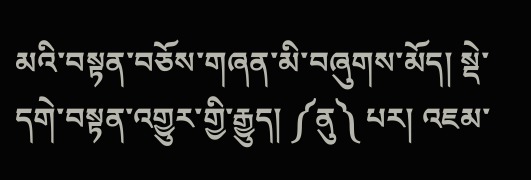མའི་བསྟན་བཅོས་གཞན་མི་བཞུགས་མོད། སྡེ་དགེ་བསྟན་འགྱུར་གྱི་རྒྱུད། ༼ནུ༽ པར། འཇམ་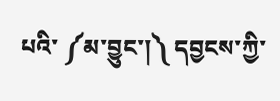པའི་ ༼མ་བྱུང་།༽ དབྱངས་ཀྱི་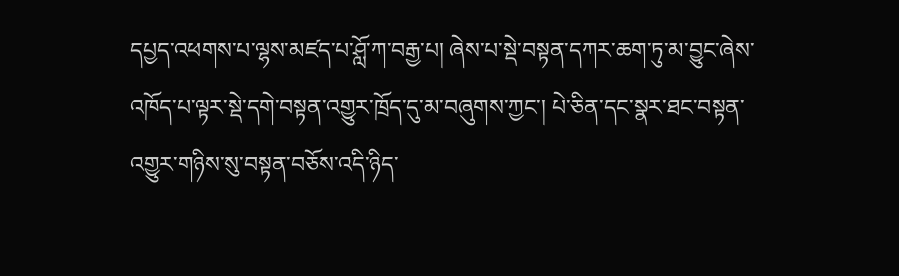དཔྱད་འཕགས་པ་ལྷས་མཛད་པ་ཤློ་ཀ་བརྒྱ་པ། ཞེས་པ་སྡེ་བསྟན་དཀར་ཆག་ཏུ་མ་བྱུང་ཞེས་འཁོད་པ་ལྟར་སྡེ་དགེ་བསྟན་འགྱུར་ཁྲོད་དུ་མ་བཞུགས་ཀྱང་། པེ་ཅིན་དང་སྣར་ཐང་བསྟན་འགྱུར་གཉིས་སུ་བསྟན་བཅོས་འདི་ཉིད་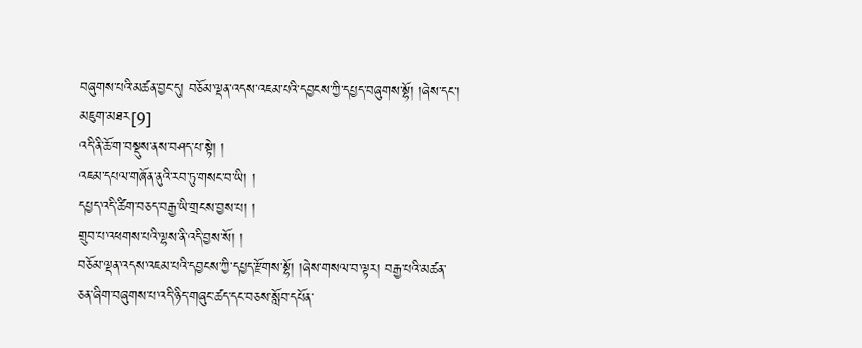བཞུགས་པའི་མཚན་བྱང་དུ། བཅོམ་ལྡན་འདས་འཇམ་པའི་དབྱངས་ཀྱི་དཔྱད་བཞུགས་སྷོ། །ཞེས་དང་། མཇུག་མཐར[9]
འདི་ནི་ཆོ་ག་བསྡུས་ནས་བཤད་པ་སྟེ། །
འཇམ་དཔལ་གཞོན་ནུའི་རབ་ཏུ་གསང་བ་ཡི། །
དཔྱད་འདི་ཚིག་བཅད་བརྒྱ་ཡི་གྲངས་བྱས་པ། །
གྲུབ་པ་འཕགས་པའི་ལྷས་ནི་འདི་བྱས་སོ། །
བཅོམ་ལྡན་འདས་འཇམ་པའི་དབྱངས་ཀྱི་དཔྱད་རྫོགས་སྷོ། །ཞེས་གསལ་བ་ལྟར། བརྒྱ་པའི་མཚན་ཅན་ཞིག་བཞུགས་པ་འདི་ཉིད་གཞུང་ཚད་དང་བཅས་སློབ་དཔོན་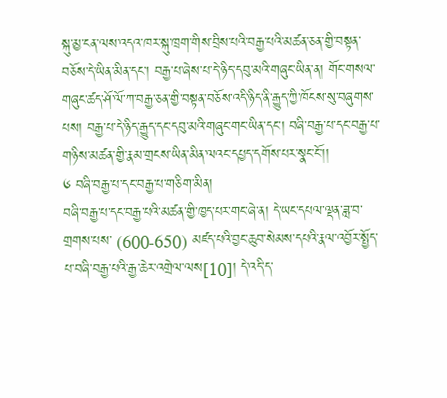སྐུ་མྱ་ངན་ལས་འདའ་ཁར་སྐུ་ཁྲག་གིས་བྲིས་པའི་བརྒྱ་པའི་མཚན་ཅན་གྱི་བསྟན་བཅོས་དེ་ཡིན་མིན་དང་། བརྒྱ་པ་ཞེས་པ་དེ་ཉིད་དབུ་མའི་གཞུང་ཡིན་ན། གོང་གསལ་གཞུང་ཚད་ཤོ་ལོ་ཀ་བརྒྱ་ཅན་གྱི་བསྟན་བཅོས་འདི་ཉིད་ནི་རྒྱུད་ཀྱི་ཁོངས་སུ་བཞུགས་པས། བརྒྱ་པ་དེ་ཉིད་རྒྱུད་དང་དབུ་མའི་གཞུང་གང་ཡིན་དང་། བཞི་བརྒྱ་པ་དང་བརྒྱ་པ་གཉིས་མཚན་གྱི་རྣམ་གྲངས་ཡིན་མིན་ལའང་དཔྱད་དགོས་པར་སྣང་ངོ་།།
༦ བཞི་བརྒྱ་པ་དང་བརྒྱ་པ་གཅིག་མིན།
བཞི་བརྒྱ་པ་དང་བརྒྱ་པའི་མཚན་གྱི་ཁྱད་པར་གང་ཞེ་ན། དེ་ཡང་དཔལ་ལྡན་ཟླ་བ་གྲགས་པས་ (600-650) མཛད་པའི་བྱང་ཆུབ་སེམས་དཔའི་རྣལ་འབྱོར་སྤྱོད་པ་བཞི་བརྒྱ་པའི་རྒྱ་ཆེར་འགྲེལ་ལས[10]། དེ་འདི་ད་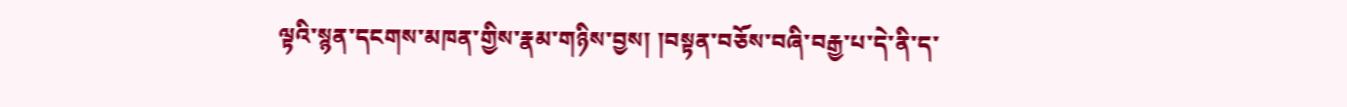ལྟའི་སྙན་དངགས་མཁན་གྱིས་རྣམ་གཉིས་བྱས། །བསྟན་བཅོས་བཞི་བརྒྱ་པ་དེ་ནི་ད་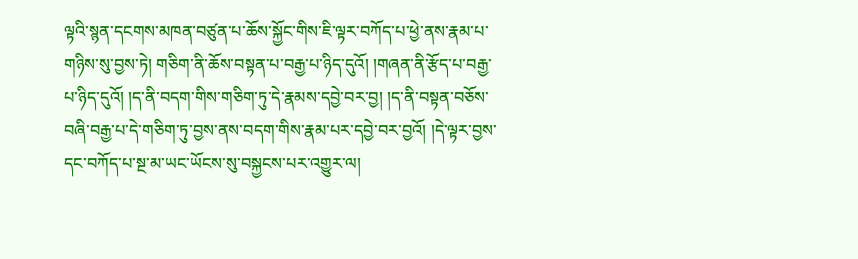ལྟའི་སྙན་དངགས་མཁན་བཙུན་པ་ཆོས་སྐྱོང་གིས་ཇི་ལྟར་བཀོད་པ་ཕྱེ་ནས་རྣམ་པ་གཉིས་སུ་བྱས་ཏེ། གཅིག་ནི་ཆོས་བསྟན་པ་བརྒྱ་པ་ཉིད་དུའོ། །གཞན་ནི་རྩོད་པ་བརྒྱ་པ་ཉིད་དུའོ། །ད་ནི་བདག་གིས་གཅིག་ཏུ་དེ་རྣམས་དབྱེ་བར་བྱ། །ད་ནི་བསྟན་བཅོས་བཞི་བརྒྱ་པ་དེ་གཅིག་ཏུ་བྱས་ནས་བདག་གིས་རྣམ་པར་དབྱེ་བར་བྱའོ། །དེ་ལྟར་བྱས་དང་བཀོད་པ་སྔ་མ་ཡང་ཡོངས་སུ་བསྐྱངས་པར་འགྱུར་ལ།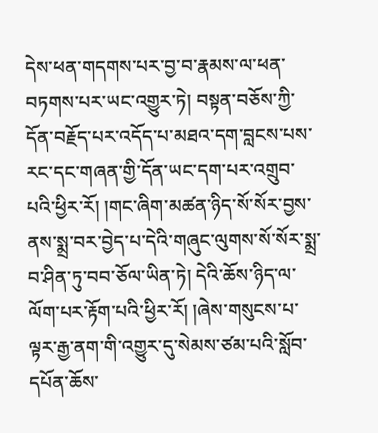དེས་ཕན་གདགས་པར་བྱ་བ་རྣམས་ལ་ཕན་བཏགས་པར་ཡང་འགྱུར་ཏེ། བསྟན་བཅོས་ཀྱི་དོན་བརྗོད་པར་འདོད་པ་མཐའ་དག་བླངས་པས་རང་དང་གཞན་གྱི་དོན་ཡང་དག་པར་འགྲུབ་པའི་ཕྱིར་རོ། །གང་ཞིག་མཚན་ཉིད་སོ་སོར་བྱས་ནས་སྨྲ་བར་བྱེད་པ་དེའི་གཞུང་ལུགས་སོ་སོར་སྨྲ་བ་ཤིན་ཏུ་བབ་ཅོལ་ཡིན་ཏེ། དེའི་ཆོས་ཉིད་ལ་ལོག་པར་རྟོག་པའི་ཕྱིར་རོ། །ཞེས་གསུངས་པ་ལྟར་རྒྱ་ནག་གི་འགྱུར་དུ་སེམས་ཙམ་པའི་སློབ་དཔོན་ཆོས་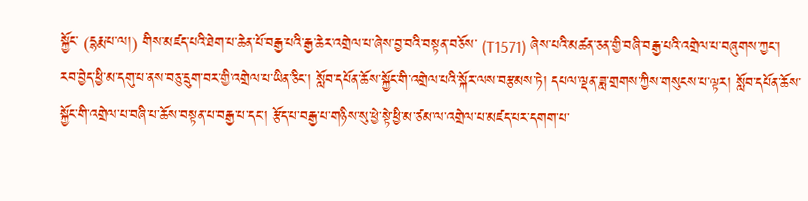སྐྱོང་ (དྷརྨ་པ་ལ།) གིས་མཛད་པའི་ཐེག་པ་ཆེན་པོ་བརྒྱ་པའི་རྒྱ་ཆེར་འགྲེལ་པ་ཞེས་བྱ་བའི་བསྟན་བཅོས་ (T1571) ཞེས་པའི་མཚན་ཅན་གྱི་བཞི་བརྒྱ་པའི་འགྲེལ་པ་བཞུགས་ཀྱང་། རབ་བྱེད་ཕྱི་མ་དགུ་པ་ནས་བཅུ་དྲུག་བར་གྱི་འགྲེལ་པ་ཡིན་ཅིང་། སློབ་དཔོན་ཆོས་སྐྱོང་གི་འགྲེལ་པའི་སྐོར་ལས་བརྩམས་ཏེ། དཔལ་ལྡན་ཟླ་གྲགས་ཀྱིས་གསུངས་པ་ལྟར། སློབ་དཔོན་ཆོས་སྐྱོང་གི་འགྲེལ་པ་བཞི་པ་ཆོས་བསྟན་པ་བརྒྱ་པ་དང་། རྩོད་པ་བརྒྱ་པ་གཉིས་སུ་ཕྱེ་སྟེ་ཕྱི་མ་ཙམ་ལ་འགྲེལ་པ་མཛད་པར་དགག་པ་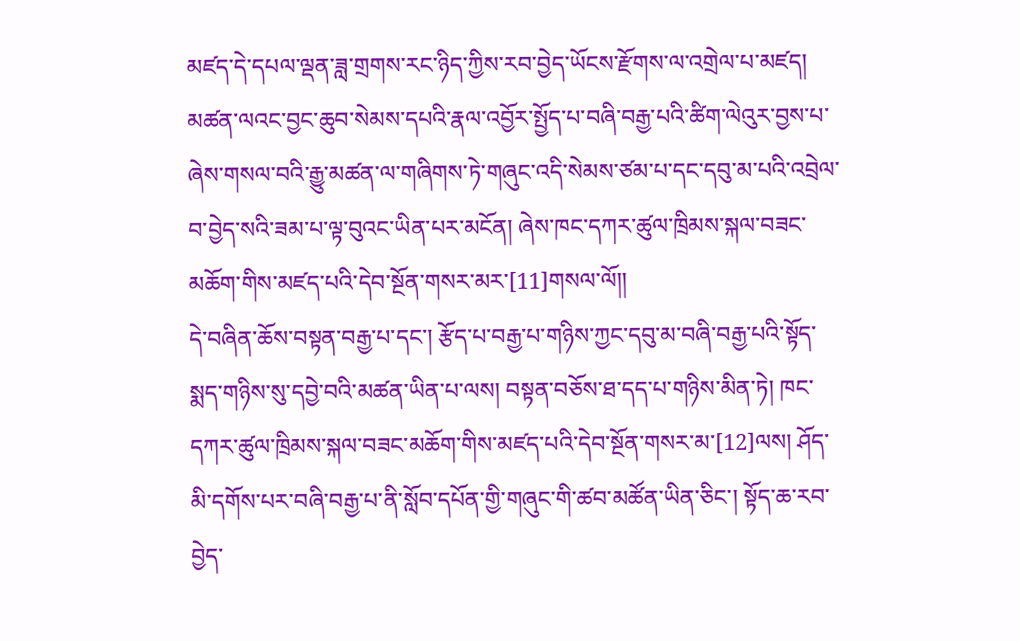མཛད་དེ་དཔལ་ལྡན་ཟླ་གྲགས་རང་ཉིད་ཀྱིས་རབ་བྱེད་ཡོངས་རྫོགས་ལ་འགྲེལ་པ་མཛད། མཚན་ལའང་བྱང་ཆུབ་སེམས་དཔའི་རྣལ་འབྱོར་སྤྱོད་པ་བཞི་བརྒྱ་པའི་ཚིག་ལེའུར་བྱས་པ་ཞེས་གསལ་བའི་རྒྱུ་མཚན་ལ་གཞིགས་ཏེ་གཞུང་འདི་སེམས་ཙམ་པ་དང་དབུ་མ་པའི་འབྲེལ་བ་བྱེད་སའི་ཟམ་པ་ལྟ་བུའང་ཡིན་པར་མངོན། ཞེས་ཁང་དཀར་ཚུལ་ཁྲིམས་སྐལ་བཟང་མཆོག་གིས་མཛད་པའི་དེབ་སྔོན་གསར་མར་[11]གསལ་ལོ།།
དེ་བཞིན་ཆོས་བསྟན་བརྒྱ་པ་དང་། རྩོད་པ་བརྒྱ་པ་གཉིས་ཀྱང་དབུ་མ་བཞི་བརྒྱ་པའི་སྟོད་སྨད་གཉིས་སུ་དབྱེ་བའི་མཚན་ཡིན་པ་ལས། བསྟན་བཅོས་ཐ་དད་པ་གཉིས་མིན་ཏེ། ཁང་དཀར་ཚུལ་ཁྲིམས་སྐལ་བཟང་མཆོག་གིས་མཛད་པའི་དེབ་སྔོན་གསར་མ་[12]ལས། ཤོད་མི་དགོས་པར་བཞི་བརྒྱ་པ་ནི་སློབ་དཔོན་གྱི་གཞུང་གི་ཚབ་མཚོན་ཡིན་ཅིང་། སྟོད་ཆ་རབ་བྱེད་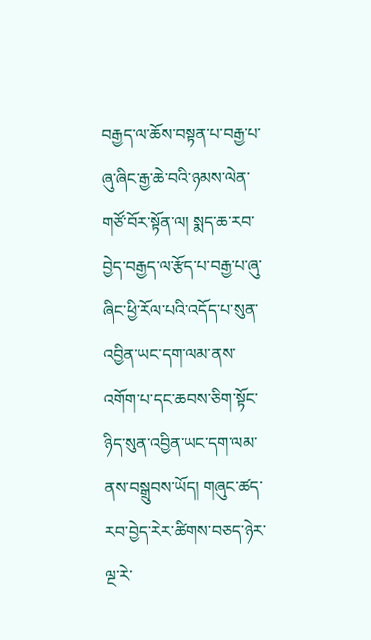བརྒྱད་ལ་ཆོས་བསྟན་པ་བརྒྱ་པ་ཞུ་ཞིང་རྒྱ་ཆེ་བའི་ཉམས་ལེན་གཙོ་བོར་སྟོན་ལ། སྨད་ཆ་རབ་བྱེད་བརྒྱད་ལ་རྩོད་པ་བརྒྱ་པ་ཞུ་ཞིང་ཕྱི་རོལ་པའི་འདོད་པ་སུན་འབྱིན་ཡང་དག་ལམ་ནས་འགོག་པ་དང་ཆབས་ཅིག་སྟོང་ཉིད་སུན་འབྱིན་ཡང་དག་ལམ་ནས་བསྒྲུབས་ཡོད། གཞུང་ཚད་རབ་བྱེད་རེར་ཚིགས་བཅད་ཉེར་ལྔ་རེ་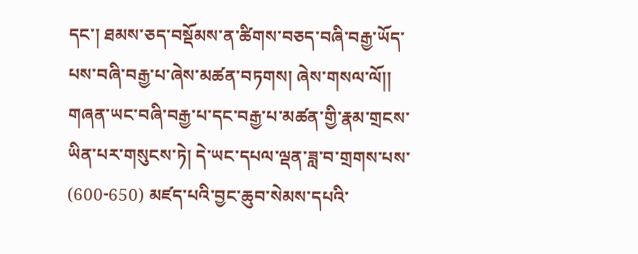དང་། ཐམས་ཅད་བསྡོམས་ན་ཚིགས་བཅད་བཞི་བརྒྱ་ཡོད་པས་བཞི་བརྒྱ་པ་ཞེས་མཚན་བཏགས། ཞེས་གསལ་ལོ།།
གཞན་ཡང་བཞི་བརྒྱ་པ་དང་བརྒྱ་པ་མཚན་གྱི་རྣམ་གྲངས་ཡིན་པར་གསུངས་ཏེ། དེ་ཡང་དཔལ་ལྡན་ཟླ་བ་གྲགས་པས་ (600-650) མཛད་པའི་བྱང་ཆུབ་སེམས་དཔའི་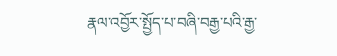རྣལ་འབྱོར་སྤྱོད་པ་བཞི་བརྒྱ་པའི་རྒྱ་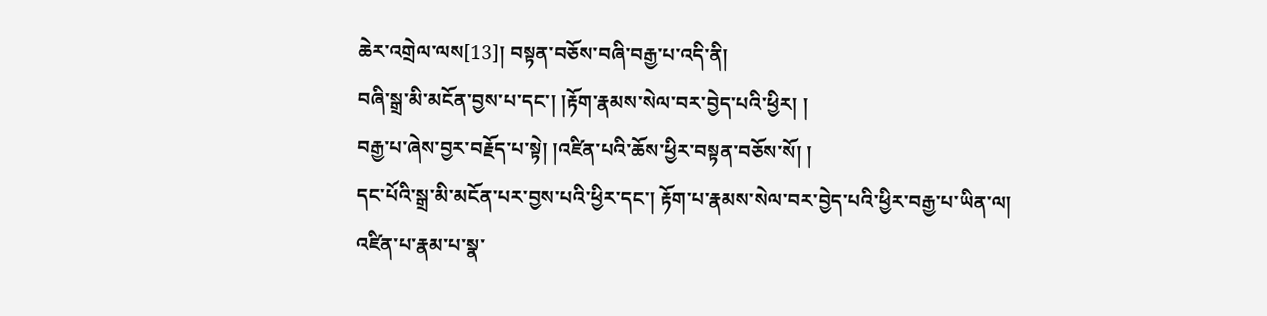ཆེར་འགྲེལ་ལས[13]། བསྟན་བཅོས་བཞི་བརྒྱ་པ་འདི་ནི།
བཞི་སྒྲ་མི་མངོན་བྱས་པ་དང་། །རྟོག་རྣམས་སེལ་བར་བྱེད་པའི་ཕྱིར། །
བརྒྱ་པ་ཞེས་བྱར་བརྗོད་པ་སྟེ། །འཛིན་པའི་ཆོས་ཕྱིར་བསྟན་བཅོས་སོ། །
དང་པོའི་སྒྲ་མི་མངོན་པར་བྱས་པའི་ཕྱིར་དང་། རྟོག་པ་རྣམས་སེལ་བར་བྱེད་པའི་ཕྱིར་བརྒྱ་པ་ཡིན་ལ། འཛིན་པ་རྣམ་པ་སྣ་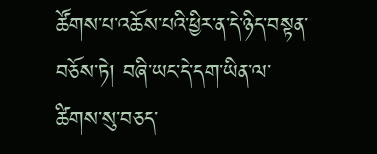ཚོགས་པ་འཆོས་པའི་ཕྱིར་ན་དེ་ཉིད་བསྟན་བཅོས་ཏེ། བཞི་ཡང་དེ་དག་ཡིན་ལ་ཚིགས་སུ་བཅད་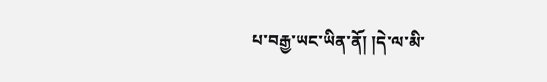པ་བརྒྱ་ཡང་ཡིན་ནོ། །དེ་ལ་མི་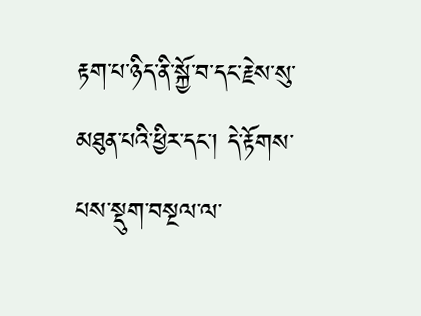རྟག་པ་ཉིད་ནི་སྐྱོ་བ་དང་རྗེས་སུ་མཐུན་པའི་ཕྱིར་དང་། དེ་རྟོགས་པས་སྡུག་བསྔལ་ལ་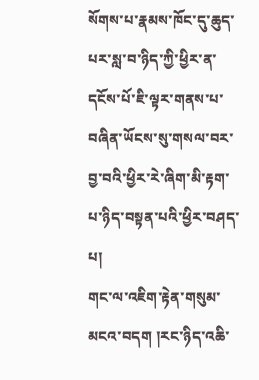སོགས་པ་རྣམས་ཁོང་དུ་ཆུད་པར་སླ་བ་ཉིད་ཀྱི་ཕྱིར་ན་དངོས་པོ་ཇི་ལྟར་གནས་པ་བཞིན་ཡོངས་སུ་གསལ་བར་བྱ་བའི་ཕྱིར་རེ་ཞིག་མི་རྟག་པ་ཉིད་བསྟན་པའི་ཕྱིར་བཤད་པ།
གང་ལ་འཇིག་རྟེན་གསུམ་མངའ་བདག །རང་ཉིད་འཆི་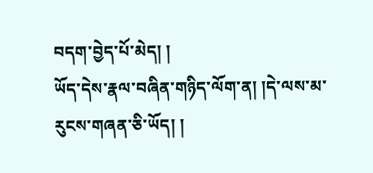བདག་བྱེད་པོ་མེད། །
ཡོད་དེས་རྣལ་བཞིན་གཉིད་ལོག་ན། །དེ་ལས་མ་རུངས་གཞན་ཅི་ཡོད། །